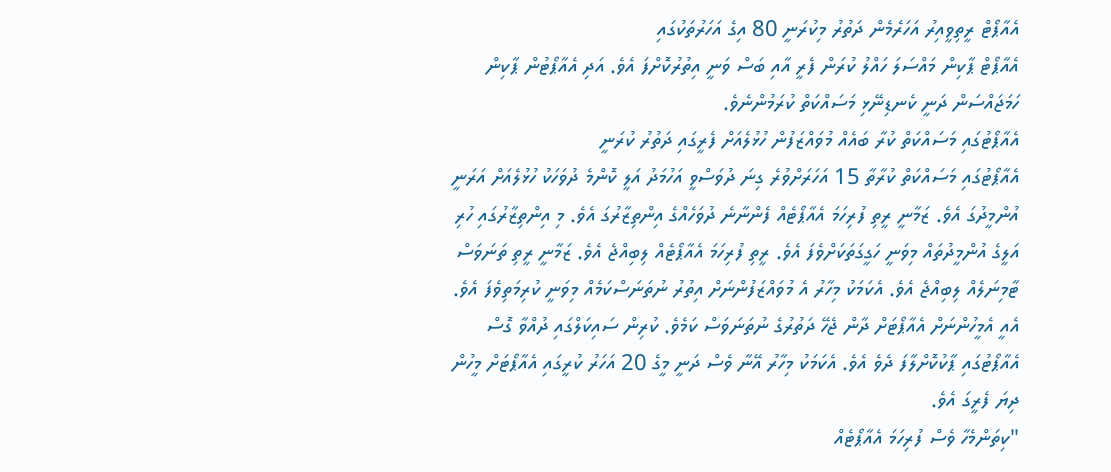އެއާޕޯޓް ރީތިވީއިރު އަހަރެމެން ދަތުރު މިކުރަނީ 80 އިގެ އަހަރުތަކުގައި
އެއާޕޯޓް ޕާކިން މައްސަލަ ހައްލު ކުރަން ފެރީ އާއި ބަސް ވަނީ އިތުރުކޮށްފަ އެވެ. އަދި އެއާޕޯޓުން ޕާކިން ހަމަޖައްސަން ދަނީ ކެނޑިނޭޅި މަސައްކަތް ކުރަމުންނެވެ.
އެއާޕޯޓުގައި މަސައްކަތް ކުރާ ބައެއް މުވައްޒަފުން ހުޅުލެއަށް ފެރީގައި ދަތުރު ކުރަނީ
އެއާޕޯޓުގައި މަސައްކަތް ކުރާތާ 15 އަހަރަށްވުރެ ގިނަ ދުވަސްވީ އަހުމަދު އަލީ ކޮންމެ ދުވަހަކު ހުޅުލެއަށް އަރަނީ އުންމީދުގަ އެވެ. ޒަމާނީ ރީތި ފުރިހަމަ އެއާޕޯޓެއް ފެންނާނެ ދުވަހެއްގެ އިންތިޒާރުގަ އެވެ. މި އިންތިޒާރުގައި ހުރި އަލީގެ އުންމީދުތައް މިވަނީ ހަގީގަތަކަށްވެފަ އެވެ. ރީތި ފުރިހަމަ އެއާޕޯޓެއް ލިބިއްޖެ އެވެ. ޒަމާނީ ރީތި ތަނަވަސް ޓާމިނަލެއް ލިބިއްޖެ އެވެ. އެކަމަކު މިހާރު އެ މުވައްޒަފުންނަށް އިތުރު ނުތަނަސްކަމެއް މިވަނީ ކުރިމަތިވެފަ އެވެ. އެއީ އެމީހުންނަށް އެއާޕޯޓަށް ދާން ޖެހޭ ދަތުރުގެ ނުތަނަވަސް ކަމެވެ. ކުރިން ސައިކަލްގައި ދުއްވާ ގޮސް އެއާޕޯޓުގައި ޕާކުކޮށްލާފަ ދެވެ އެވެ. އެކަމަކު މިހާރު އޭނާ ވެސް ދަނީ މީގެ 20 އަހަރު ކުރީގައި އެއާޕޯޓަށް މީހުން ދިޔަ ފެރީގަ އެވެ.
"ކިތަންމެހާ ވެސް ފުރިހަމަ އެއާޕޯޓެއް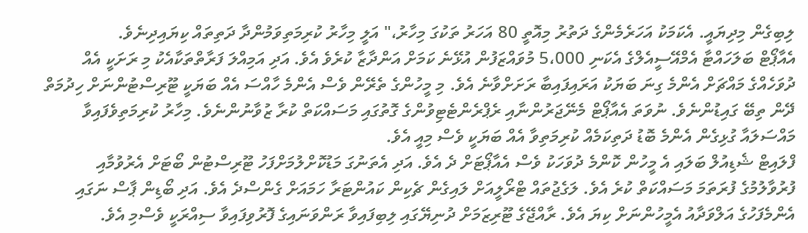ލިބިގެން މިދިޔައީ. އެކަމަކު އަހަރެމެންގެ ދަތުރު މިއޮތީ 80 އަހަރު ތަކުގަ މިހާރު،" އަލީ މިހާރު ކުރިމަތިވަމުންދާ ދަތިތައް ކިޔައިދިނެވެ.
އެއާޕޯޓް ބަލަހައްޓާ އެމްއޭސީއެލްގެ އެކަނި 5،000 މުވައްޒަފުން އުޅޭނެ ކަމަށް އަންދާޒާ ކުރެވެ އެވެ. އަދި އަމިއްލަ ފަރާތްތަކާއެކު މި ރަށަކީ އެއް ދުވަހެއްގެ މައްޗަށް އެންމެ ގިނަ ބަޔަކު އަރައިފައިބާ ރަށަށްވާނެ އެވެ. މި މީހުންގެ ތެރޭން ވެސް އެންމެ ހާއްސަ އެއް ބަޔަކީ ޓޫރިސްޓުންނަށް ހިދުމަތް ދޭން ތިބޭ ގައިޑުންނެވެ. ނުވަތަ އެއާޕޯޓް މެނޭޖަރުންނާއި ރެޕްރެންޓެޓިވުންގެ ގޮތުގައި މަސައްކަތް ކުރާ ޒުވާނުންނެވެ. މިހާރު ކުރިމަތިވެފައިވާ މައްސަލައާ ގުޅިގެން އެންމެ ބޮޑު ދަތިކަމެއް ކުރިމަތިވާ އެއް ބަޔަކީ ވެސް މިއީ އެވެ.
ފްލައިޓް ޝެޑިއުލް ބަލައި އެ މީހުން ކޮންމެ ދުވަހަކު ވެސް އެއާޕޯޓަށް ދެ އެވެ. އަދި އެތަނުގަ މަޑުކޮށްލުމަށްފަހު ޓޫރިސްޓުން ބޯޓަށް އެރުވުމާއި ފުރުވާލުމުގެ ފުރަތަމަ މަސައްކަތް ކުރެ އެވެ. ލަގެޖުތައް ޓްރޯލީއަށް ލައިގެން ޗެކިން ކައުންޓަރާ ހަމައަށް ގެންސްދެ އެވެ. އަދި ބޯޑިން ޕާސް ނަގައި އެންމެފަހުގެ އަލްވަދާއު އެމީހުންނަށް ކިޔަ އެވެ. ރާއްޖޭގެ ޓޫރިޒަމަށް ދުނިޔޭގައި ލިބިފައިވާ ރަންވަނައިގެ ފޮރުވިފައިވާ ސިއްރަކީ ވެސްމި އެވެ.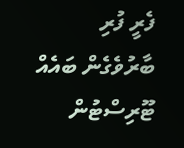ފެރީ ފުރި ބާރުވެގެން ބައެއް ޓޫރިސްޓުން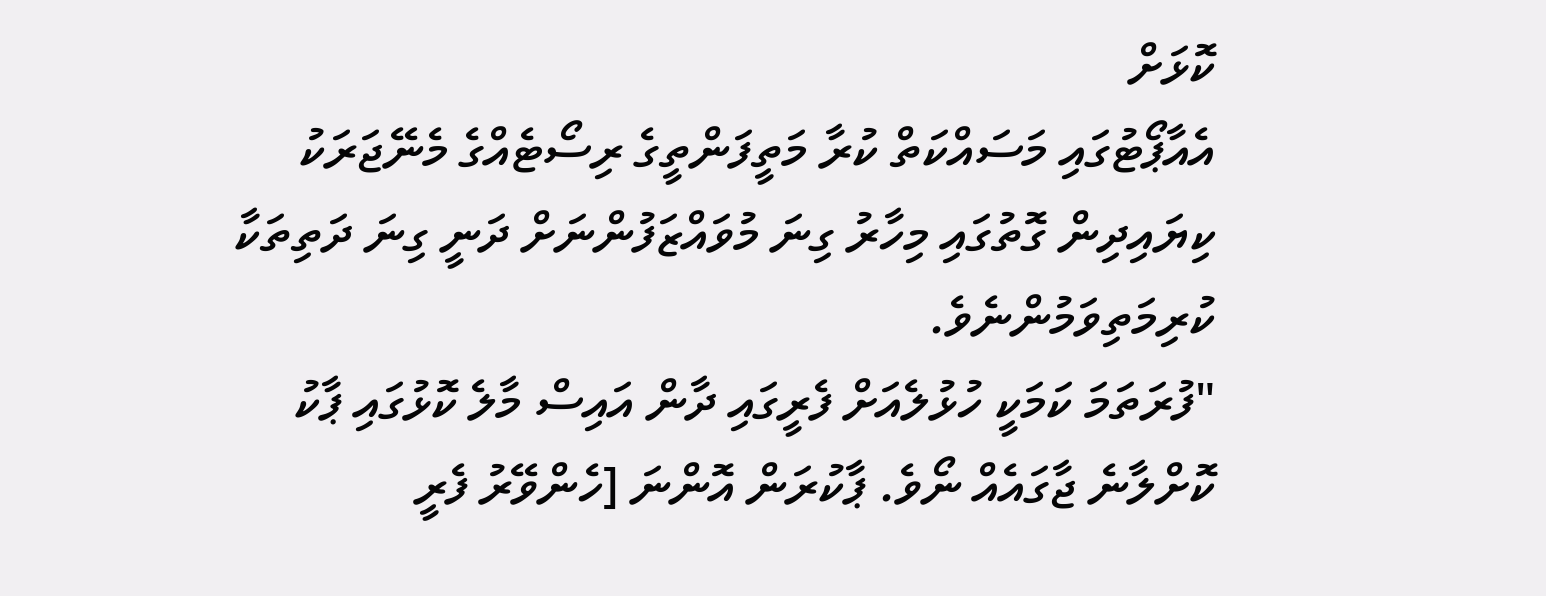ކޮޅަށް
އެއާޕޯޓުގައި މަސައްކަތް ކުރާ މަތީފަންތީގެ ރިސޯޓެއްގެ މެނޭޖަރަކު ކިޔައިދިން ގޮތުގައި މިހާރު ގިނަ މުވައްޒަފުންނަށް ދަނީ ގިނަ ދަތިތަކާ ކުރިމަތިވަމުންނެވެ.
"ފުރަތަމަ ކަމަކީ ހުޅުލެއަށް ފެރީގައި ދާން އައިސް މާލެ ކޮޅުގައި ޕާކު ކޮށްލާނެ ޖާގައެއް ނޯވެ. ޕާކުރަން އޮންނަ [ހެންވޭރު ފެރީ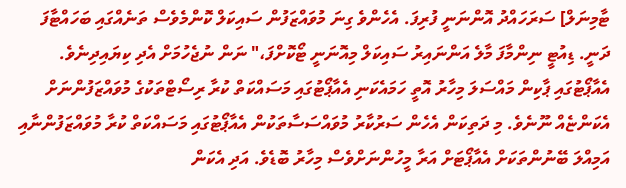ޓާމިނަލް] ސަރަހައްދު އޮންނަނީ ފުރިފަ. އެހެންވެ ގިނަ މުވައްޒަފުން ސައިކަލް ކޮންމެވެސް ތަނެއްގައި ބަހައްޓާފަ ދަނީ. ޑިއުޓީ ނިންމާފަ މާލެ އަންނައިރު ސައިކަލް މިއޮނަނީ ޓޯކޮށްފަ،" ނަން ނުޖެހުމަށް އެދި ކިޔައިދިނެވެ.
އެއާޕޯޓުގައި ޕާކިން މައްސަލަ މިހާރު އޮތީ ހަމައެކަނި އެއާޕޯޓުގައި މަސައްކަތް ކުރާ ރިސޯޓްތަކުގެ މުވައްޒަފުންނަށް އެކަންޏެއް ނޫނެވެ. މި ދަތިކަން އެހެން ސަރުކާރު މުވައްސަސާތަކުން އެއާޕޯޓުގައި މަސައްކަތް ކުރާ މުވައްޒަފުންނާއި އަމިއްލަ ބޭނުންތަކަށް އެއާޕޯޓަށް އަރާ މީހުންނަށްވެސް މިހާރު ބޮޑެވެ. އަދި އެކަން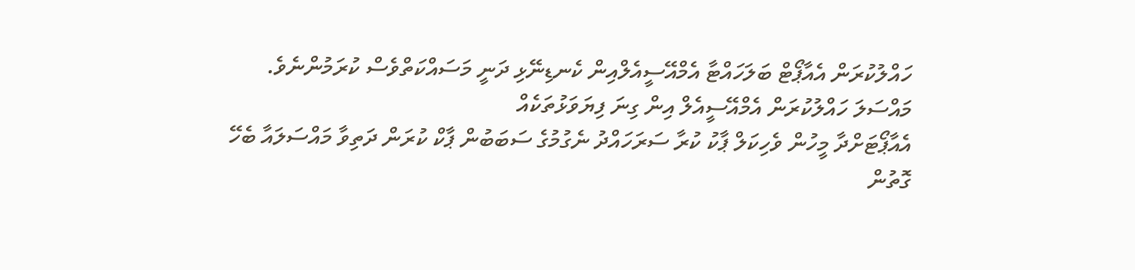ހައްލުކުރަން އެއާޕޯޓް ބަލަހައްޓާ އެމްއޭސީއެލްއިން ކެނޑިނޭޅި ދަނީ މަސައްކަތްވެސް ކުރަމުންނެވެ.
މައްސަލަ ހައްލުކުރަން އެމްއޭސީއެލް އިން ގިނަ ފިޔަވަޅުތަކެއް
އެއާޕޯޓަށްދާ މީހުން ވެހިކަލް ޕާކު ކުރާ ސަރަހައްދު ނެގުމުގެ ސަބަބުން ޕާކް ކުރަން ދަތިވާ މައްސަލައާ ބެހޭ ގޮތުން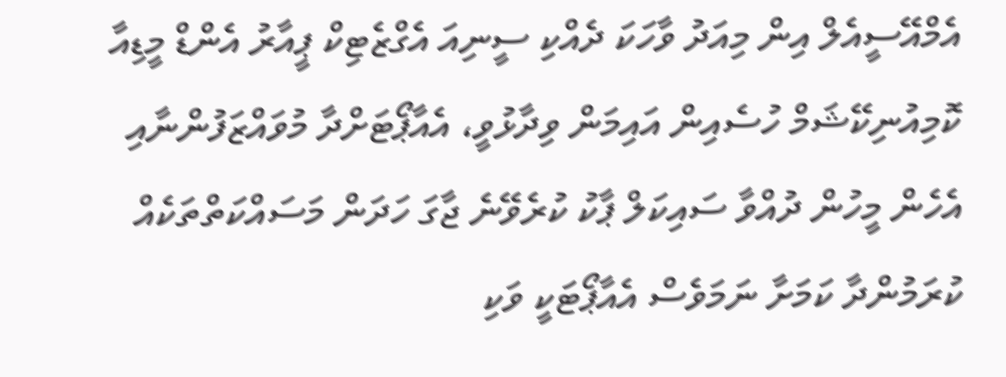އެމްއޭސީއެލް އިން މިއަދު ވާހަކަ ދެއްކި ސީނިއަ އެގްޒެޓިކް ޕީއާރު އެންޑް މީޑިއާ ކޮމިއުނިކޭޝަމް ހުސެއިން އައިމަން ވިދާޅުވީ، އެއާޕޯޓަށްދާ މުވައްޒަފުންނާއި އެހެން މީހުން ދުއްވާ ސައިކަލް ޕާކު ކުރެވޭނެ ޖާގަ ހަދަން މަސައްކަތްތަކެއް ކުރަމުންދާ ކަމަށާ ނަމަވެސް އެއާޕޯޓަކީ ވަކި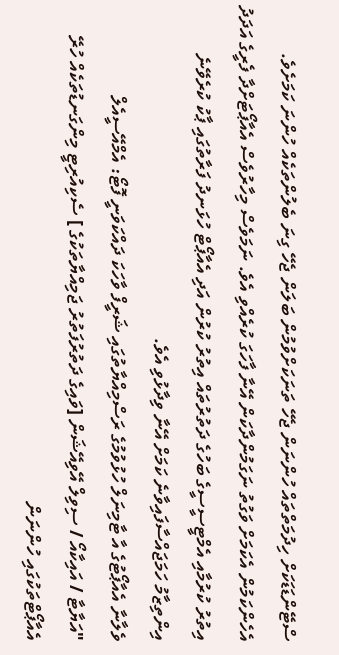ސްޓޭންޑަޑަކަށް ހިދުމަތްތައް ހުންނަން ޖެހޭ ތަނަކަށްވުމުން ބަލަން ޖެހޭ ގިނަ ބެލުންތަކެއް ހުންނަ ކަމަށެވެ. އެހެންކަމުން އެކަމަށް ވަގުތު ނަގަމުންދާކަން އޭނާ ފާހަގަ ކުރެއްވި އެވެ. ނަމަވެސް މިހާރުވެސް އެއާޕޯޓަށްދާ ފެރީގެ އަދަދު އިތުރު ކުރުމާއި އެމްޓީސީސީގެ ބަހުގެ ދަތުރުތައް އިތުރު ކުރުން އަދި އެއާޕޯޓް ހުޅަނދު ފަރާތުގައި ޕާކު ކުރެވޭނެ އިންތިޒާމު ހަމަޖައްސާފައިވާނެ ކަމަށް އޭނާ ވިދާޅުވި އެވެ.
ވެލާނާ އެއާޕޯޓުގެ އާ ޓާމިނަލް ހުޅުވުމުގެ ރަސްމިއްޔާތުގައި ޝަރީފް ވާހަކަ ދައްކަވަނީ ފޮޓޯ: އެމްއޭސީއެލް
"އަޔާޓާ / އައިކާއޯ / ސިވިލް އޭވިއޭޝަން [ވައިގެ ދަތުރުފަތުރު ޖަމިއްޔާތަކުގެ ] ސެކިއުރިޓީ މިންގަނޑުތަކެއް ހުރޭ އެއާޕޯޓްތަކުގައި ހުންނަން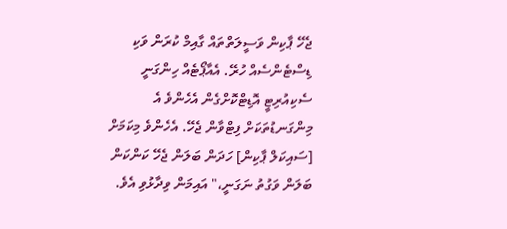ޖެހޭ ޕާކިން ވަސީލަތްތައް ގާއިމް ކުރަން ވަކި ޑިސްޓެންސެއް ހުރޭ. އެއާޕޯޓެއް ހިންގަނީ ސެކިއުރިޓީ އޮޑިޓްކޮށްގެން އެހެންވެ އެ މިންގަނޑުތަކަށް ފިޓްވާން ޖެހޭ. އެހެންވެ މިކަމަށް [ސައިކަލް ޕާކިން] ހަދަން ބަލަން ޖެހޭ ކަންކަން ބަލަން ވަގުތު ނަގަނީ،" އައިމަން ވިދާޅުވި އެވެ.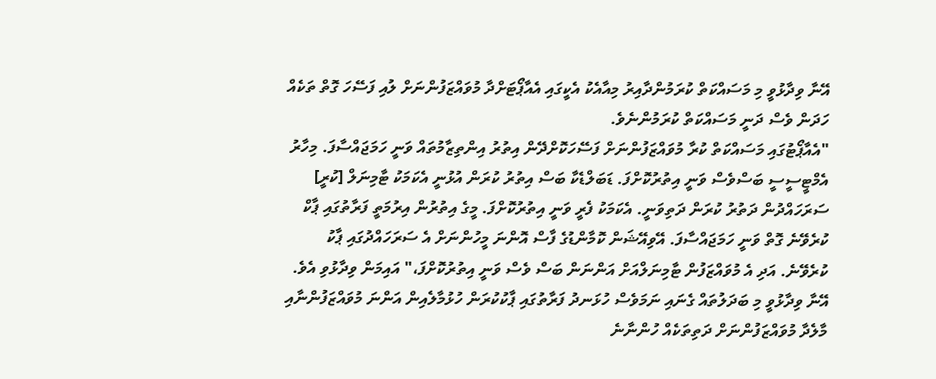އޭނާ ވިދާޅުވީ މި މަސައްކަތް ކުރަމުންދާއިރު މިއާއެކު އެކީގައި އެއާޕޯޓަށްދާ މުވައްޒަފުންނަށް ލުއި ފަސޭހަ ގޮތް ތަކެއް ހަދަން ވެސް ދަނީ މަސައްކަތް ކުރަމުންނެވެ.
"އެއާޕޯޓުގައި މަސައްކަތް ކުރާ މުވައްޒަފުންނަށް ފަސޭހަކޮށްދޭން އިތުރު އިންތިޒާމުތައް ވަނީ ހަމަޖައްސާފަ. މިހާރު އެމްޓީސީސީ ބަސްވެސް ވަނީ އިތުރުކޮށްފަ. ޑަބަލްޑެކާ ބަސް އިތުރު ކުރަން އުޅުނީ އެކަމަކު ޓާމިނަލް [ކުރީ] ސަރަހައްދުން ދަތުރު ކުރަން ދަތިވަނީ. އެކަމަކު ފެރީ ވަނީ އިތުރުކޮށްފަ. މީގެ އިތުރުން އިރުމަތީ ފަރާތުގައި ޕާކް ކުރެވޭނެ ގޮތް ވަނީ ހަމަޖައްސާފަ. އޭވިއޭޝަން ކޮމާންޑުގެ ފާސް އޮންނަ މީހުންނަށް އެ ސަރަހައްދުގައި ޕާކު ކުރެވޭނެ. އަދި އެ މުވައްޒަފުން ޓާމިނަލްއަށް އަންނަން ބަސް ވެސް ވަނީ އިތުރުކޮށްފަ،" އައިމަން ވިދާޅުވި އެވެ.
އޭނާ ވިދާޅުވީ މި ބަދަލުތައް ގެނައި ނަމަވެސް ހުޅަނދު ފަރާތުގައި ޕާކުކުރަން ހުޅުމާލެއިން އަންނަ މުވައްޒަފުންނާއި މާލެދާ މުވައްޒަފުންނަށް ދަތިތަކެއް ހުންނާނެ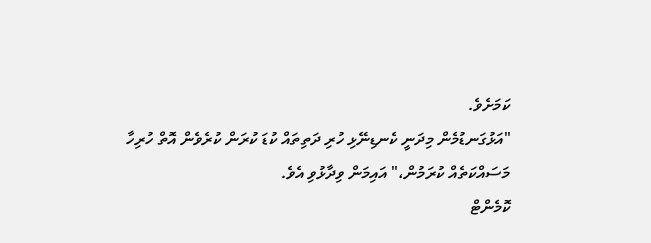ކަމަށެވެ.
"އަޅުގަނޑުމެން މިދަނީ ކެނޑިނޭޅި ހުރި ދަތިތައް ކުޑަ ކުރަން ކުރެވެން އޮތް ހުރިހާ މަސައްކަތެއް ކުރަމުން،" އައިމަން ވިދާޅުވި އެވެ.
ކޮމެންޓް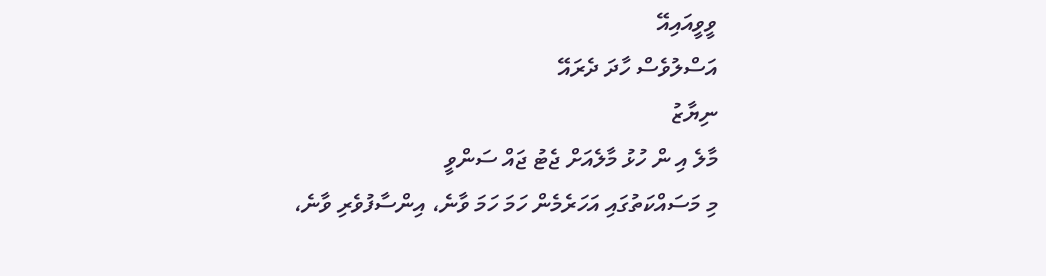ވީވީއައިއޭ
އަސްލުވެސް ހާދަ ދެރައޭ
ނިޔާޒު
މާލެ އި ން ހުޅު މާލެއަށް ޖެޓު ޖައް ސަންވީ
މި މަސައްކަތުގައި އަހަރެމެން ހަމަ ހަމަ ވާނެ، އިންސާފުވެރި ވާނެ،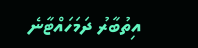އިތުބާރު ދަމަހައްޓާނެ